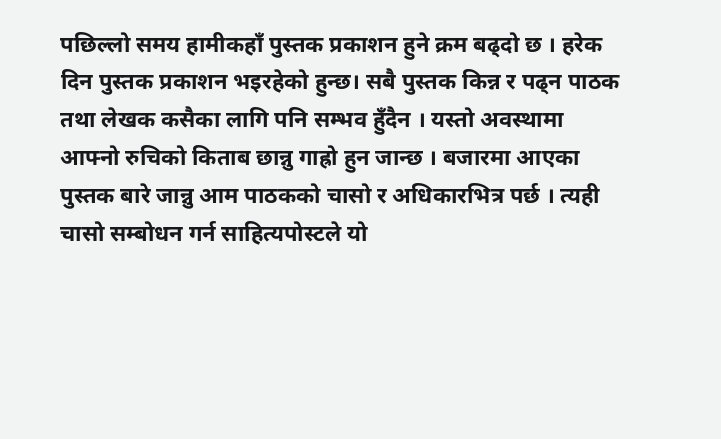पछिल्लो समय हामीकहाँ पुस्तक प्रकाशन हुने क्रम बढ्दो छ । हरेक दिन पुस्तक प्रकाशन भइरहेको हुन्छ। सबै पुस्तक किन्न र पढ्न पाठक तथा लेखक कसैका लागि पनि सम्भव हुँदैन । यस्तो अवस्थामा आफ्नो रुचिको किताब छान्नु गाह्रो हुन जान्छ । बजारमा आएका पुस्तक बारे जान्नु आम पाठकको चासो र अधिकारभित्र पर्छ । त्यही चासो सम्बोधन गर्न साहित्यपोस्टले यो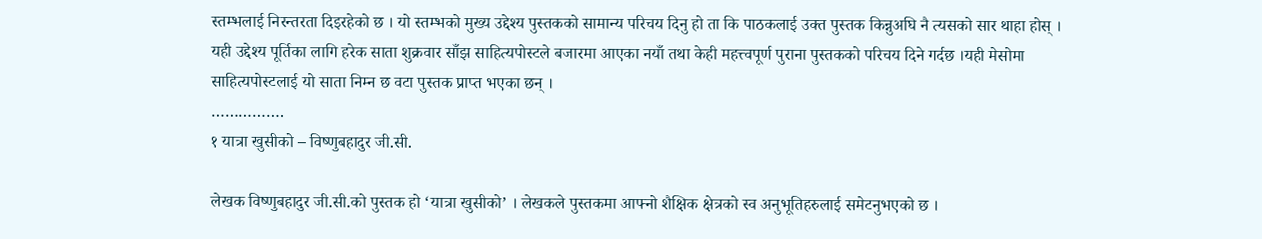स्तम्भलाई निरन्तरता दिइरहेको छ । यो स्तम्भको मुख्य उद्देश्य पुस्तकको सामान्य परिचय दिनु हो ता कि पाठकलाई उक्त पुस्तक किन्नुअघि नै त्यसको सार थाहा होस् । यही उद्देश्य पूर्तिका लागि हरेक साता शुक्रवार साँझ साहित्यपोस्टले बजारमा आएका नयाँ तथा केही महत्त्वपूर्ण पुराना पुस्तकको परिचय दिने गर्दछ ।यही मेसोमा साहित्यपोस्टलाई यो साता निम्न छ वटा पुस्तक प्राप्त भएका छन् ।
…………….
१ यात्रा खुसीको – विष्णुबहादुर जी.सी.

लेखक विष्णुबहादुर जी.सी.को पुस्तक हो ‘यात्रा खुसीको’ । लेखकले पुस्तकमा आफ्नो शैक्षिक क्षेत्रको स्व अनुभूतिहरुलाई समेटनुभएको छ ।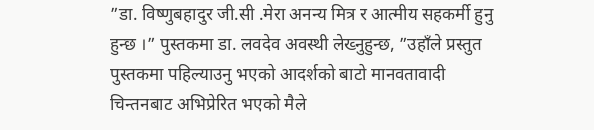”डा. विष्णुबहादुर जी.सी .मेरा अनन्य मित्र र आत्मीय सहकर्मी हुनु हुन्छ ।” पुस्तकमा डा. लवदेव अवस्थी लेख्नुहुन्छ, ”उहाँले प्रस्तुत पुस्तकमा पहिल्याउनु भएको आदर्शको बाटो मानवतावादी चिन्तनबाट अभिप्रेरित भएको मैले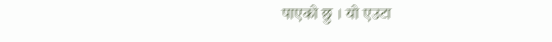पाएको छु । यो एउटा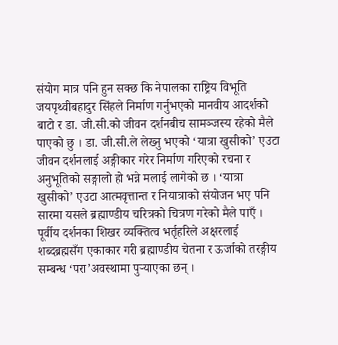संयोग मात्र पनि हुन सक्छ कि नेपालका राष्ट्रिय विभूति जयपृथ्वीबहादुर सिंहले निर्माण गर्नुभएको मानवीय आदर्शको बाटो र डा. जी.सी.को जीवन दर्शनबीच सामञ्जस्य रहेको मैले पाएको छु । डा. जी.सी.ले लेख्नु भएको ‘यात्रा खुसीको’ एउटा जीवन दर्शनलाई अङ्गीकार गरेर निर्माण गरिएको रचना र अनुभूतिको सङ्गालो हो भन्ने मलाई लागेको छ । ‘यात्रा खुसीको’ एउटा आत्मवृत्तान्त र नियात्राको संयोजन भए पनि सारमा यसले ब्रह्माण्डीय चरित्रको चित्रण गरेको मैले पाएँ । पूर्वीय दर्शनका शिखर व्यक्तित्व भर्तृहरिले अक्षरलाई शब्दब्रह्मसँग एकाकार गरी ब्रह्माण्डीय चेतना र ऊर्जाको तरङ्गीय सम्बन्ध ‘परा’अवस्थामा पुऱ्याएका छन् ।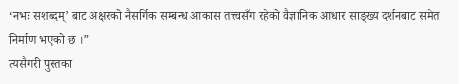‘नभः सशब्दम्’ बाट अक्षरको नैसर्गिक सम्बन्ध आकास तत्त्वसँग रहेको वैज्ञानिक आधार साङ्ख्य दर्शनबाट समेत निर्माण भएको छ ।”
त्यसैगरी पुस्तका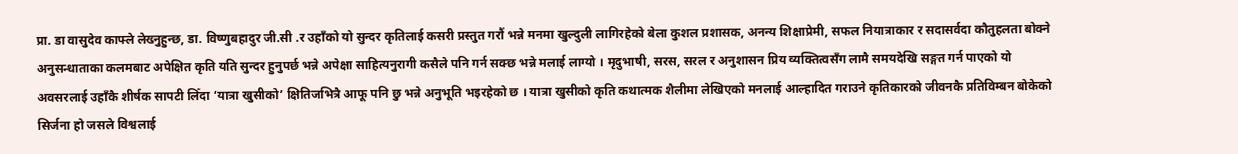प्रा. डा वासुदेव काफ्ले लेख्नुहुन्छ, डा. विष्णुबहादुर जी.सी .र उहाँको यो सुन्दर कृतिलाई कसरी प्रस्तुत गरौं भन्ने मनमा खुल्दुली लागिरहेको बेला कुशल प्रशासक, अनन्य शिक्षाप्रेमी, सफल नियात्राकार र सदासर्वदा कौतुहलता बोक्ने अनुसन्धाताका कलमबाट अपेक्षित कृति यति सुन्दर हुनुपर्छ भन्ने अपेक्षा साहित्यनुरागी कसैले पनि गर्न सक्छ भन्ने मलाई लाग्यो । मृदुभाषी, सरस, सरल र अनुशासन प्रिय व्यक्तित्वसँग लामै समयदेखि सङ्गत गर्न पाएको यो अवसरलाई उहाँकै शीर्षक सापटी लिँदा ‘यात्रा खुसीको’ क्षितिजभित्रै आफू पनि छु भन्ने अनुभूति भइरहेको छ । यात्रा खुसीको कृति कथात्मक शैलीमा लेखिएको मनलाई आल्हादित गराउने कृतिकारको जीवनकै प्रतिविम्बन बोकेको सिर्जना हो जसले विश्वलाई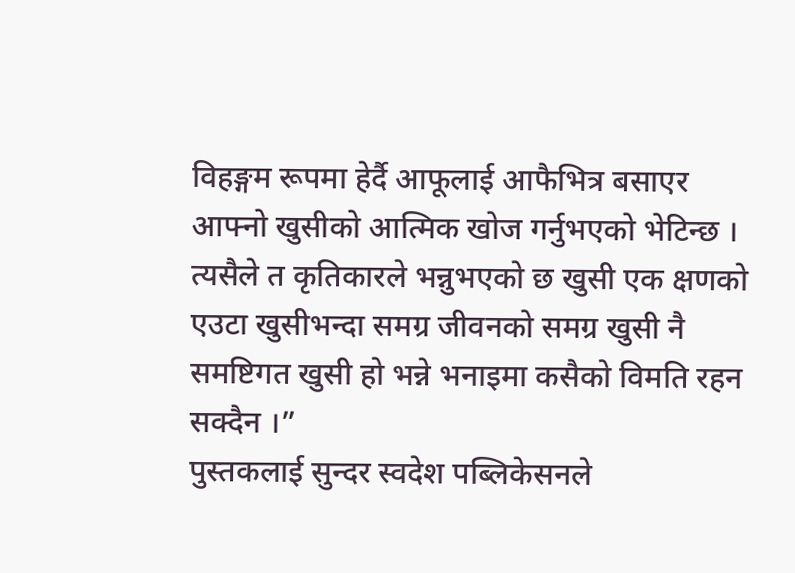विहङ्गम रूपमा हेर्दै आफूलाई आफैभित्र बसाएर आफ्नो खुसीको आत्मिक खोज गर्नुभएको भेटिन्छ । त्यसैले त कृतिकारले भन्नुभएको छ खुसी एक क्षणको एउटा खुसीभन्दा समग्र जीवनको समग्र खुसी नै समष्टिगत खुसी हो भन्ने भनाइमा कसैको विमति रहन सक्दैन ।”
पुस्तकलाई सुन्दर स्वदेश पब्लिकेसनले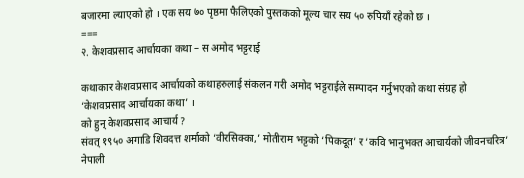बजारमा ल्याएको हो । एक सय ७० पृष्ठमा फैलिएको पुस्तकको मूल्य चार सय ५० रुपियाँ रहेको छ ।
===
२. केशवप्रसाद आर्चायका कथा – स अमोद भट्टराई

कथाकार केशवप्रसाद आर्चायको कथाहरुलाई संकलन गरी अमोद भट्टराईले सम्पादन गर्नुभएको कथा संग्रह हो ‘केशवप्रसाद आर्चायका कथा’ ।
को हुन् केशवप्रसाद आचार्य ?
संवत् १९५० अगाडि शिवदत्त शर्माको ‘वीरसिक्का,’ मोतीराम भट्टको ‘पिकदूत’ र ‘कवि भानुभक्त आचार्यको जीवनचरित्र’ नेपाली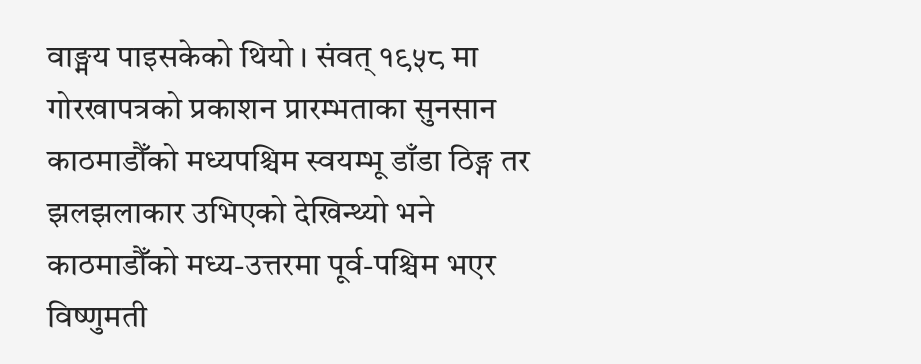वाङ्मय पाइसकेको थियो । संवत् १९५८ मा गोरखापत्रको प्रकाशन प्रारम्भताका सुनसान काठमाडौँको मध्यपश्चिम स्वयम्भू डाँडा ठिङ्ग तर झलझलाकार उभिएको देखिन्थ्यो भने काठमाडौँको मध्य-उत्तरमा पूर्व-पश्चिम भएर विष्णुमती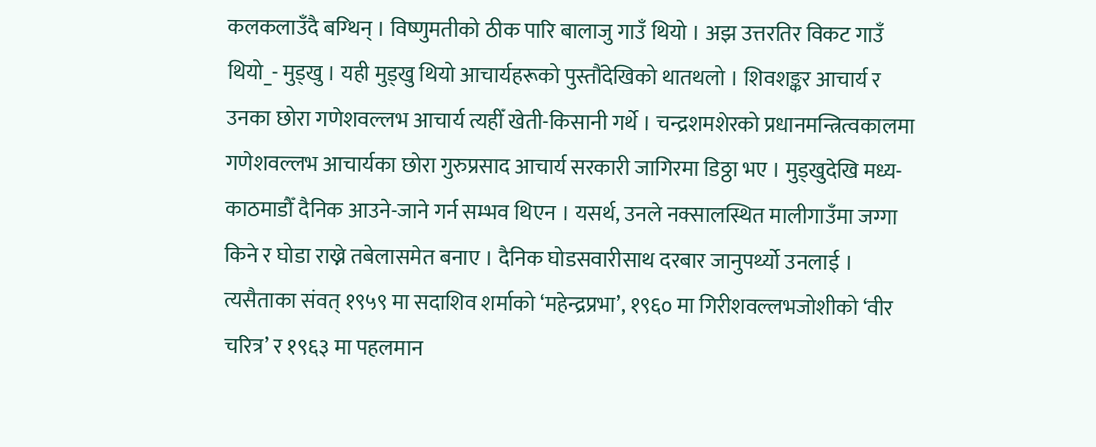कलकलाउँदै बग्थिन् । विष्णुमतीको ठीक पारि बालाजु गाउँ थियो । अझ उत्तरतिर विकट गाउँ थियो_- मुड्खु । यही मुड्खु थियो आचार्यहरूको पुस्तौंदेखिको थातथलो । शिवशङ्कर आचार्य र उनका छोरा गणेशवल्लभ आचार्य त्यहीँ खेती-किसानी गर्थे । चन्द्रशमशेरको प्रधानमन्त्रित्वकालमा गणेशवल्लभ आचार्यका छोरा गुरुप्रसाद आचार्य सरकारी जागिरमा डिठ्ठा भए । मुड्खुदेखि मध्य-काठमाडौँ दैनिक आउने-जाने गर्न सम्भव थिएन । यसर्थ, उनले नक्सालस्थित मालीगाउँमा जग्गा किने र घोडा राख्ने तबेलासमेत बनाए । दैनिक घोडसवारीसाथ दरबार जानुपर्थ्यो उनलाई । त्यसैताका संवत् १९५९ मा सदाशिव शर्माको ‘महेन्द्रप्रभा’, १९६० मा गिरीशवल्लभजोशीको ‘वीर चरित्र’ र १९६३ मा पहलमान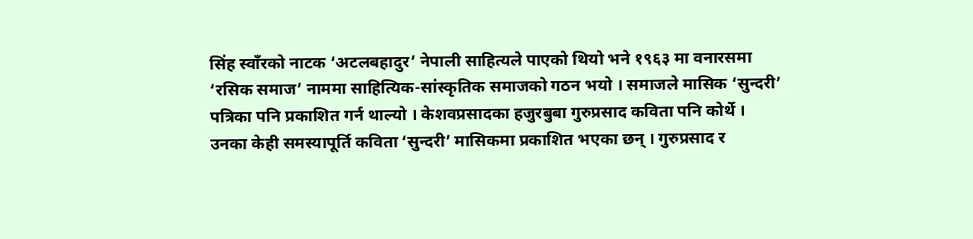सिंह स्वाँरको नाटक ‘अटलबहादुर’ नेपाली साहित्यले पाएको थियो भने १९६३ मा वनारसमा ‘रसिक समाज’ नाममा साहित्यिक-सांस्कृतिक समाजको गठन भयो । समाजले मासिक ‘सुन्दरी’ पत्रिका पनि प्रकाशित गर्न थाल्यो । केशवप्रसादका हजुरबुबा गुरुप्रसाद कविता पनि कोर्थे । उनका केही समस्यापूर्ति कविता ‘सुन्दरी’ मासिकमा प्रकाशित भएका छन् । गुरुप्रसाद र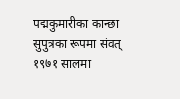पद्मकुमारीका कान्छा सुपुत्रका रूपमा संवत् १९७१ सालमा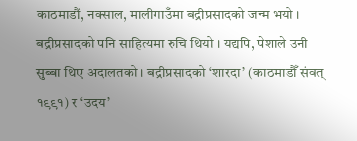काठमाडौं, नक्साल, मालीगाउँमा बद्रीप्रसादको जन्म भयो । बद्रीप्रसादको पनि साहित्यमा रुचि थियो । यद्यपि, पेशाले उनी सुब्बा थिए अदालतको । बद्रीप्रसादको ‘शारदा’ (काठमाडौँ संवत् १९९१) र ‘उदय’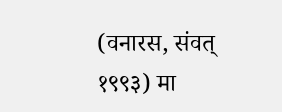(वनारस, संवत् १९९३) मा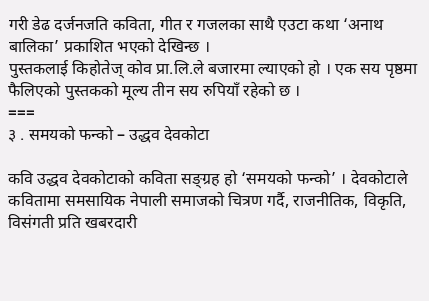गरी डेढ दर्जनजति कविता, गीत र गजलका साथै एउटा कथा ‘अनाथ बालिका’ प्रकाशित भएको देखिन्छ ।
पुस्तकलाई किहोतेज् कोव प्रा.लि.ले बजारमा ल्याएको हो । एक सय पृष्ठमा फैलिएको पुस्तकको मूल्य तीन सय रुपियाँ रहेको छ ।
===
३ . समयको फन्को – उद्धव देवकोटा

कवि उद्धव देवकोटाको कविता सङ्ग्रह हो ‘समयको फन्को’ । देवकोटाले कवितामा समसायिक नेपाली समाजको चित्रण गर्दै, राजनीतिक, विकृति, विसंगती प्रति खबरदारी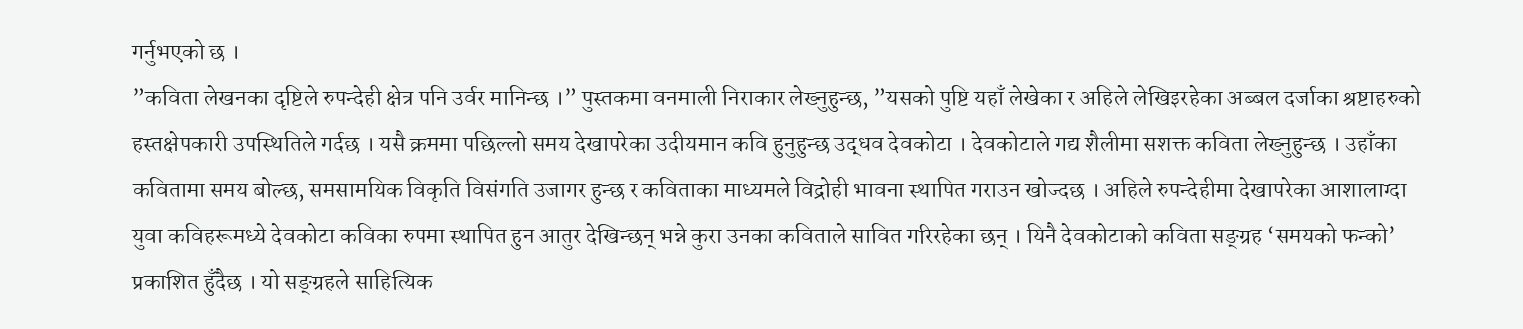गर्नुभएको छ ।
”कविता लेखनका दृष्टिले रुपन्देही क्षेत्र पनि उर्वर मानिन्छ ।” पुस्तकमा वनमाली निराकार लेख्नुहुन्छ, ”यसको पुष्टि यहाँ लेखेका र अहिले लेखिइरहेका अब्बल दर्जाका श्रष्टाहरुको हस्तक्षेपकारी उपस्थितिले गर्दछ । यसै क्रममा पछिल्लो समय देखापरेका उदीयमान कवि हुनुहुन्छ उद्धव देवकोटा । देवकोटाले गद्य शैलीमा सशक्त कविता लेख्नुहुन्छ । उहाँका कवितामा समय बोल्छ, समसामयिक विकृति विसंगति उजागर हुन्छ र कविताका माध्यमले विद्रोही भावना स्थापित गराउन खोज्दछ । अहिले रुपन्देहीमा देखापरेका आशालाग्दा युवा कविहरूमध्ये देवकोटा कविका रुपमा स्थापित हुन आतुर देखिन्छन् भन्ने कुरा उनका कविताले सावित गरिरहेका छन् । यिनै देवकोटाको कविता सङ्ग्रह ‘समयको फन्को’ प्रकाशित हुँदैछ । यो सङ्ग्रहले साहित्यिक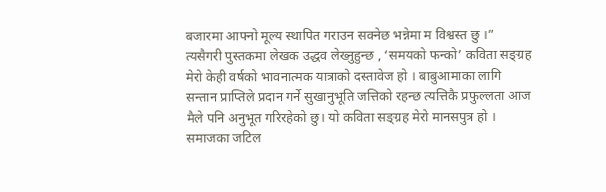बजारमा आफ्नो मूल्य स्थापित गराउन सक्नेछ भन्नेमा म विश्वस्त छु ।”
त्यसैगरी पुस्तकमा लेखक उद्धव लेख्नुहुन्छ , ‘समयको फन्को’ कविता सङ्ग्रह मेरो केही वर्षको भावनात्मक यात्राको दस्तावेज हो । बाबुआमाका लागि सन्तान प्राप्तिले प्रदान गर्ने सुखानुभूति जत्तिको रहन्छ त्यत्तिकै प्रफुल्लता आज मैले पनि अनुभूत गरिरहेको छु। यो कविता सङ्ग्रह मेरो मानसपुत्र हो । समाजका जटिल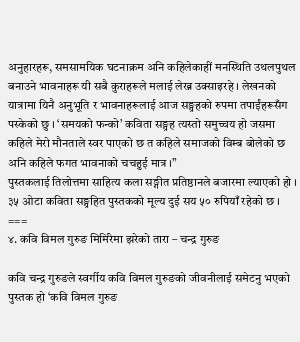अनुहारहरू, समसामयिक घटनाक्रम अनि कहिलेकाहीं मनस्थिति उथलपुथल बनाउने भावनाहरू यी सबै कुराहरूले मलाई लेख्न उक्साइरहे । लेखनको यात्रामा यिनै अनुभूति र भावनाहरूलाई आज सङ्ग्रहको रुपमा तपाईंहरूसँग पस्केको छु । ‘समयको फन्को’ कविता सङ्ग्रह त्यस्तो समुच्चय हो जसमा कहिले मेरो मौनताले स्वर पाएको छ त कहिले समाजको विम्ब बोलेको छ अनि कहिले फगत भावनाको चचहुई मात्र ।”
पुस्तकलाई तिलोत्तमा साहित्य कला सङ्गीत प्रतिष्ठानले बजारमा ल्याएको हो । ३५ ओटा कविता सङ्ग्रहित पुस्तकको मूल्य दुई सय ५० रुपियाँ रहेको छ ।
===
४. कवि विमल गुरुङ मिर्मिरेमा झरेको तारा – चन्द्र गुरुङ

कवि चन्द्र गुरुङले स्वर्गीय कवि विमल गुरुङको जीवनीलाई समेटनु भएको पुस्तक हो ‘कवि विमल गुरुङ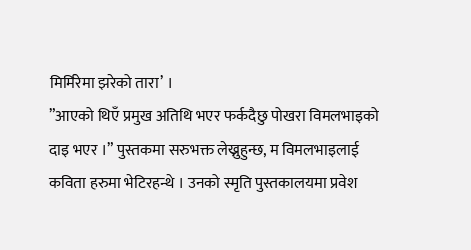मिर्मिरेमा झरेको तारा’ ।
”आएको थिएँ प्रमुख अतिथि भएर फर्कदैछु पोखरा विमलभाइको दाइ भएर ।” पुस्तकमा सरुभक्त लेख्नुहुन्छ, म विमलभाइलाई कविता हरुमा भेटिरहन्थे । उनको स्मृति पुस्तकालयमा प्रवेश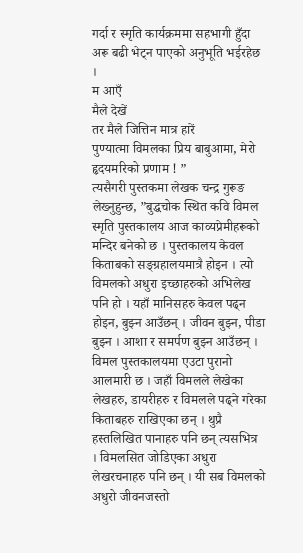गर्दा र स्मृति कार्यक्रममा सहभागी हुँदा अरू बढी भेट्न पाएको अनुभूति भईरहेछ ।
म आएँ
मैले देखें
तर मैले जित्तिन मात्र हारें
पुण्यात्मा विमलका प्रिय बाबुआमा, मेरो हृदयमरिको प्रणाम ! ”
त्यसैगरी पुस्तकमा लेखक चन्द्र गुरूङ लेख्नुहुन्छ, ”बुद्धचोक स्थित कवि विमल स्मृति पुस्तकालय आज काव्यप्रेमीहरूको मन्दिर बनेको छ । पुस्तकालय केवल किताबको सङ्ग्रहालयमात्रै होइन । त्यो विमलको अधुरा इच्छाहरुको अभिलेख पनि हो । यहाँ मानिसहरु केवल पढ्न होइन, बुझ्न आउँछन् । जीवन बुझ्न, पीडा बुझ्न । आशा र समर्पण बुझ्न आउँछन् । विमल पुस्तकालयमा एउटा पुरानो आलमारी छ । जहाँ विमलले लेखेका लेखहरु, डायरीहरु र विमलले पढ्ने गरेका किताबहरु राखिएका छन् । थुप्रै हस्तलिखित पानाहरु पनि छन् त्यसभित्र । विमलसित जोडिएका अधुरा लेखरचनाहरु पनि छन् । यी सब विमलको अधुरो जीवनजस्तो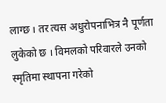लाग्छ । तर त्यस अधुरोपनाभित्र नै पूर्णता लुकेको छ । विमलको परिवारले उनको स्मृतिमा स्थापना गरेको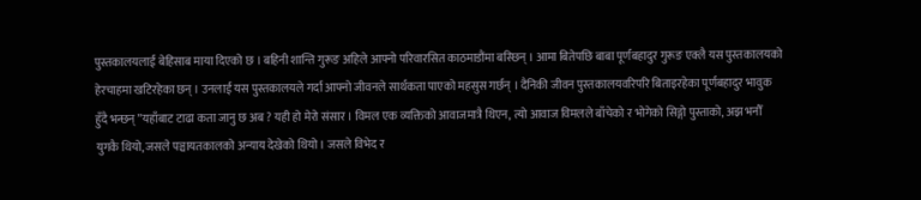पुस्तकालयलाई बेहिसाब माया दिएको छ । बहिनी शान्ति गुरूङ अहिले आफ्नो परिवारसित काठमाडौंमा बस्छिन् । आमा बितेपछि बाबा पूर्णबहादुर गुरूङ एक्लै यस पुस्तकालयको हेरचाहमा खटिरहेका छन् । उनलाई यस पुस्तकालयले गर्दा आफ्नो जीवनले सार्थकता पाएको महसुस गर्छन् । दैनिकी जीवन पुस्तकालयवरिपरि बिताइरहेका पूर्णबहादुर भावुक हुँदै भन्छन् ”यहाँबाट टाढा कता जानु छ अब ? यही हो मेरो संसार । विमल एक व्यक्तिको आवाजमात्रै थिएन, त्यो आवाज विमलले बाँचेको र भोगेको सिङ्गो पुस्ताको, अझ भनौँ युगकै थियो, जसले पञ्चायतकालको अन्याय देखेको थियो । जसले विभेद र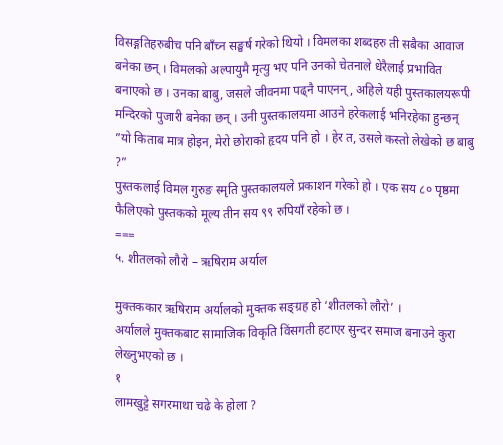विसङ्गतिहरुबीच पनि बाँच्न सङ्घर्ष गरेको थियो । विमलका शब्दहरु ती सबैका आवाज बनेका छन् । विमलको अल्पायुमै मृत्यु भए पनि उनको चेतनाले धेरैलाई प्रभावित बनाएको छ । उनका बाबु, जसले जीवनमा पढ्नै पाएनन्, अहिले यही पुस्तकालयरूपी मन्दिरको पुजारी बनेका छन् । उनी पुस्तकालयमा आउने हरेकलाई भनिरहेका हुन्छन् ”यो किताब मात्र होइन, मेरो छोराको हृदय पनि हो । हेर त, उसले कस्तो लेखेको छ बाबु ?”
पुस्तकलाई विमल गुरुङ स्मृति पुस्तकालयले प्रकाशन गरेको हो । एक सय ८० पृष्ठमा फैलिएको पुस्तकको मूल्य तीन सय ९९ रुपियाँ रहेको छ ।
===
५. शीतलको लौरो – ऋषिराम अर्याल

मुक्तककार ऋषिराम अर्यालको मुक्तक सङ्ग्रह हो ‘शीतलको लौरो’ ।
अर्यालले मुक्तकबाट सामाजिक विकृति विंसगती हटाएर सुन्दर समाज बनाउने कुरा लेख्नुभएको छ ।
१
लामखुट्टे सगरमाथा चढे के होला ?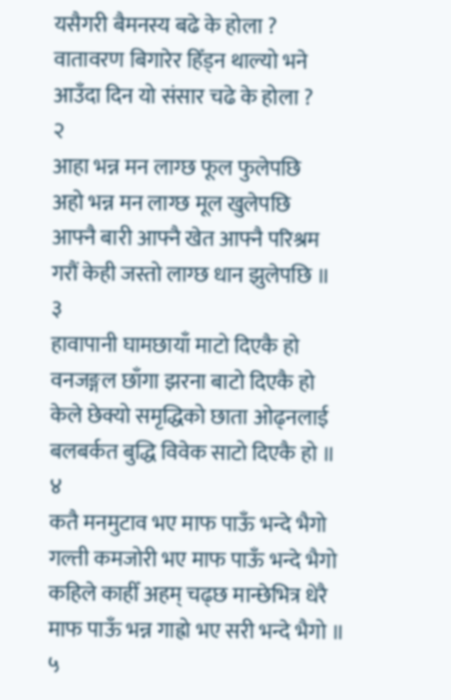यसैगरी बैमनस्य बढे के होला ?
वातावरण बिगारेर हिँड्न थाल्यो भने
आउँदा दिन यो संसार चढे के होला ?
२
आहा भन्न मन लाग्छ फूल फुलेपछि
अहो भन्न मन लाग्छ मूल खुलेपछि
आफ्नै बारी आफ्नै खेत आफ्नै परिश्रम
गरौं केही जस्तो लाग्छ धान झुलेपछि ॥
३
हावापानी घामछायाँ माटो दिएकै हो
वनजङ्गल छाँगा झरना बाटो दिएकै हो
केले छेक्यो समृद्धिको छाता ओढ्नलाई
बलबर्कत बुद्धि विवेक साटो दिएकै हो ॥
४
कतै मनमुटाव भए माफ पाऊँ भन्दे भैगो
गल्ती कमजोरी भए माफ पाऊँ भन्दे भैगो
कहिले काहीँ अहम् चढ्छ मान्छेभित्र धेरै
माफ पाऊँ भन्न गाह्रो भए सरी भन्दे भैगो ॥
५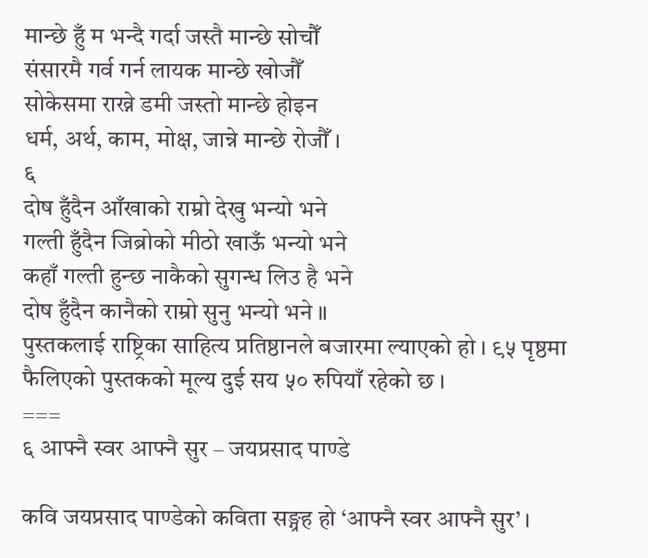मान्छे हुँ म भन्दै गर्दा जस्तै मान्छे सोचौँ
संसारमै गर्व गर्न लायक मान्छे खोजौँ
सोकेसमा राख्ने डमी जस्तो मान्छे होइन
धर्म, अर्थ, काम, मोक्ष, जान्ने मान्छे रोजौँ ।
६
दोष हुँदैन आँखाको राम्रो देखु भन्यो भने
गल्ती हुँदैन जिब्रोको मीठो खाऊँ भन्यो भने
कहाँ गल्ती हुन्छ नाकैको सुगन्ध लिउ है भने
दोष हुँदैन कानैको राम्रो सुनु भन्यो भने ॥
पुस्तकलाई राष्ट्रिका साहित्य प्रतिष्ठानले बजारमा ल्याएको हो । ९५ पृष्ठमा फैलिएको पुस्तकको मूल्य दुई सय ५० रुपियाँ रहेको छ ।
===
६ आफ्नै स्वर आफ्नै सुर – जयप्रसाद पाण्डे

कवि जयप्रसाद पाण्डेको कविता सङ्ग्रह हो ‘आफ्नै स्वर आफ्नै सुर’ ।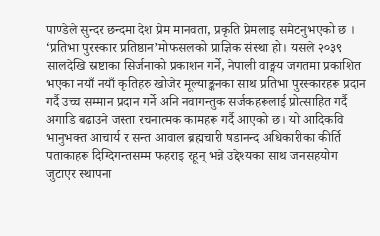पाण्डेले सुन्दर छन्दमा देश प्रेम मानवता, प्रकृति प्रेमलाइ समेटनुभएको छ ।
‘प्रतिभा पुरस्कार प्रतिष्ठान’मोफसलको प्राज्ञिक संस्था हो। यसले २०३९ सालदेखि स्रष्टाका सिर्जनाको प्रकाशन गर्ने, नेपाली वाङ्मय जगतमा प्रकाशित भएका नयाँ नयाँ कृतिहरु खोजेर मूल्याङ्कनका साथ प्रतिभा पुरस्कारहरू प्रदान गर्दै उच्च सम्मान प्रदान गर्ने अनि नवागन्तुक सर्जकहरूलाई प्रोत्साहित गर्दै अगाडि बढाउने जस्ता रचनात्मक कामहरू गर्दै आएको छ। यो आदिकवि भानुभक्त आचार्य र सन्त आवाल ब्रह्मचारी षडानन्द अधिकारीका कीर्ति पताकाहरू दिग्दिगन्तसम्म फहराइ रहून् भन्ने उद्देश्यका साथ जनसहयोग जुटाएर स्थापना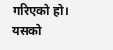गरिएको हो। यसको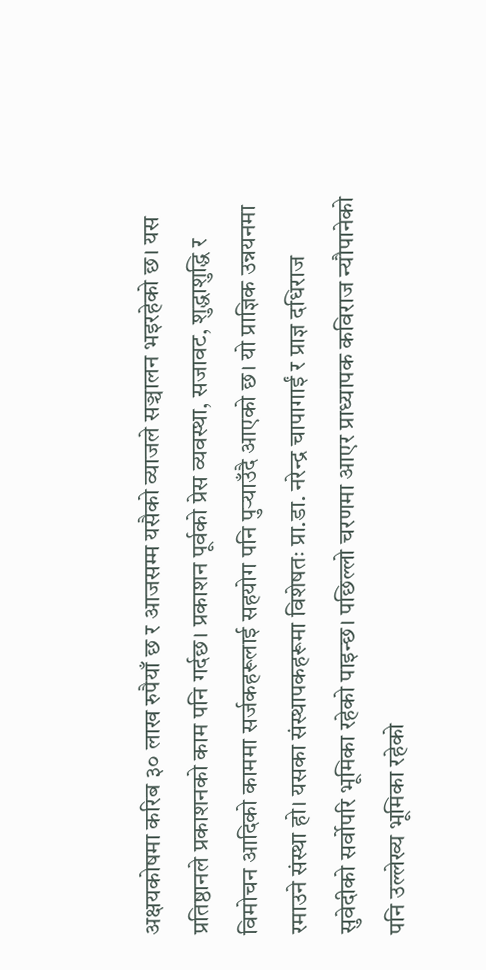अक्षयकोषमा करिब ३० लाख रुपैयाँ छ र आजसम्म यसैको व्याजले सञ्चालन भइरहेको छ। यस प्रतिष्ठानले प्रकाशनको काम पनि गर्दछ। प्रकाशन पूर्वको प्रेस व्यवस्था, सजावट, शुद्धाशुद्धि र विमोचन आदिको काममा सर्जकहरूलाई सहयोग पनि पुऱ्याउँदै आएको छ। यो प्राज्ञिक उन्नयनमा रमाउने संस्था हो। यसका संस्थापकहरूमा विशेषतः प्रा.डा. नरेन्द्र चापागाईं र प्राज्ञ दधिराज सुवेदीको सर्वोपरि भूमिका रहेको पाइन्छ। पछिल्लो चरणमा आएर प्राध्यापक कविराज न्यौपानेको पनि उल्लेख्य भूमिका रहेको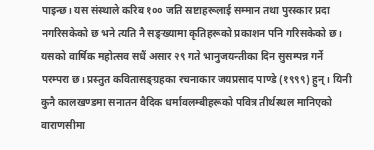पाइन्छ। यस संस्थाले करिब १०० जति स्रष्टाहरूलाई सम्मान तथा पुरस्कार प्रदा नगरिसकेको छ भने त्यति नै सङ्ख्यामा कृतिहरूको प्रकाशन पनि गरिसकेको छ। यसको वार्षिक महोत्सव सधैं असार २९ गते भानुजयन्तीका दिन सुसम्पन्न गर्ने परम्परा छ। प्रस्तुत कवितासङ्ग्रहका रचनाकार जयप्रसाद पाण्डे (१९९९) हुन् । यिनी कुनै कालखण्डमा सनातन वैदिक धर्मावलम्बीहरूको पवित्र तीर्थस्थल मानिएको वाराणसीमा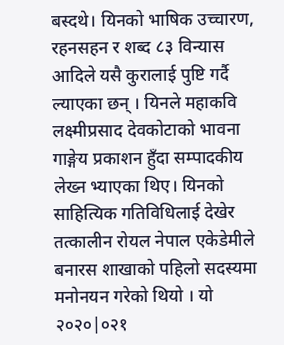बस्दथे। यिनको भाषिक उच्चारण, रहनसहन र शब्द ८३ विन्यास आदिले यसै कुरालाई पुष्टि गर्दै ल्याएका छन् । यिनले महाकवि लक्ष्मीप्रसाद देवकोटाको भावना गाङ्गेय प्रकाशन हुँदा सम्पादकीय लेख्न भ्याएका थिए। यिनको साहित्यिक गतिविधिलाई देखेर तत्कालीन रोयल नेपाल एकेडेमीले बनारस शाखाको पहिलो सदस्यमा मनोनयन गरेको थियो । यो २०२०|०२१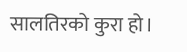सालतिरको कुरा हो।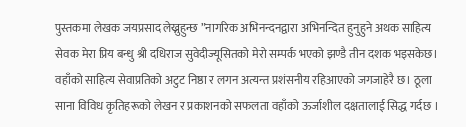पुस्तकमा लेखक जयप्रसाद लेख्नुहुन्छ ”नागरिक अभिनन्दनद्वारा अभिनन्दित हुनुहुने अथक साहित्य सेवक मेरा प्रिय बन्धु श्री दधिराज सुवेदीज्यूसितको मेरो सम्पर्क भएको झण्डै तीन दशक भइसकेछ। वहाँको साहित्य सेवाप्रतिको अटुट निष्ठा र लगन अत्यन्त प्रशंसनीय रहिआएको जगजाहेरै छ। ठूला साना विविध कृतिहरूको लेखन र प्रकाशनको सफलता वहाँको ऊर्जाशील दक्षतालाई सिद्ध गर्दछ ।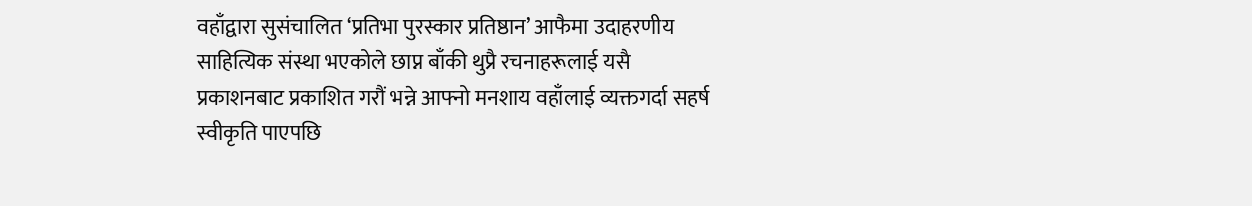वहाँद्वारा सुसंचालित ‘प्रतिभा पुरस्कार प्रतिष्ठान’ आफैमा उदाहरणीय साहित्यिक संस्था भएकोले छाप्न बाँकी थुप्रै रचनाहरूलाई यसै प्रकाशनबाट प्रकाशित गरौं भन्ने आफ्नो मनशाय वहाँलाई व्यक्तगर्दा सहर्ष स्वीकृति पाएपछि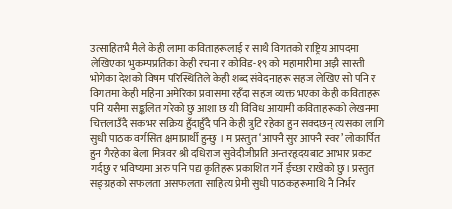उत्साहितभै मैले केही लामा कविताहरूलाई र साथै विगतको राष्ट्रिय आपदमा लेखिएका भुकम्पप्रतिका केही रचना र कोविड-१९ को महामारीमा अझै सास्ती भोगेका देशको विषम परिस्थितिले केही शब्द संवेदनाहरू सहज लेखिए सो पनि र विगतमा केही महिना अमेरिका प्रवासमा रहँदा सहज व्यक्त भएका केही कविताहरू पनि यसैमा सङ्कलित गरेको छु आशा छ यी विविध आयामी कविताहरूको लेखनमा चित्तलाउँदै सकभर सक्रिय हुँदाहुँदै पनि केही त्रुटि रहेका हुन सक्दछन् त्यसका लागि सुधी पाठक वर्गसित क्षमाप्रार्थी हुन्छु । म प्रस्तुत ‘आफ्नै सुर आफ्नै स्वर’ लोकार्पित हुन गैरहेका बेला मित्रवर श्री दधिराज सुवेदीजीप्रति अन्तरहृदयबाट आभार प्रकट गर्दछु र भविष्यमा अरु पनि पद्य कृतिहरू प्रकाशित गर्ने ईच्छा राखेको छु। प्रस्तुत सङ्ग्रहको सफलता असफलता साहित्य प्रेमी सुधी पाठकहरूमाथि नै निर्भर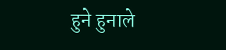हुने हुनाले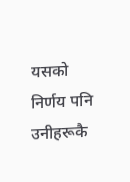यसको निर्णय पनि उनीहरूकै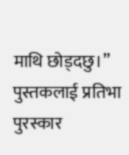माथि छोड्दछु।”
पुस्तकलाई प्रतिभा पुरस्कार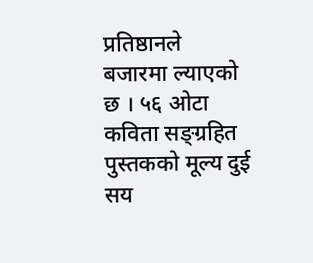प्रतिष्ठानले बजारमा ल्याएको छ । ५६ ओटा कविता सङ्ग्रहित पुस्तकको मूल्य दुई सय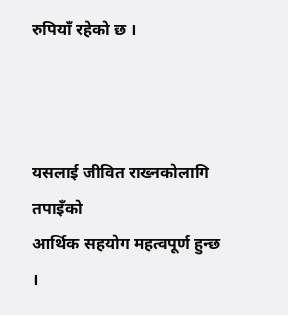रुपियाँ रहेको छ ।



यसलाई जीवित राख्नकोलागि तपाइँको
आर्थिक सहयोग महत्वपूर्ण हुन्छ ।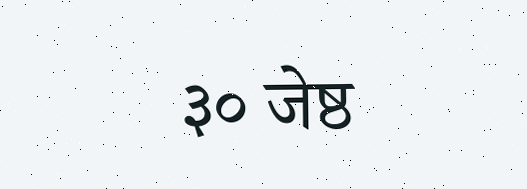३० जेष्ठ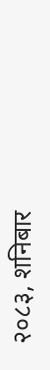२०८३, शनिबार